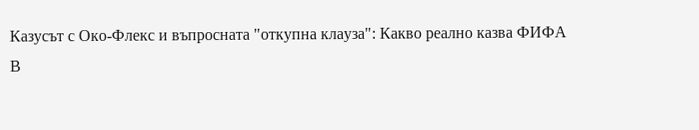Казусът с Око-Флекс и въпросната "откупна клауза": Какво реално казва ФИФА
В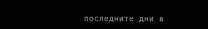последните дни в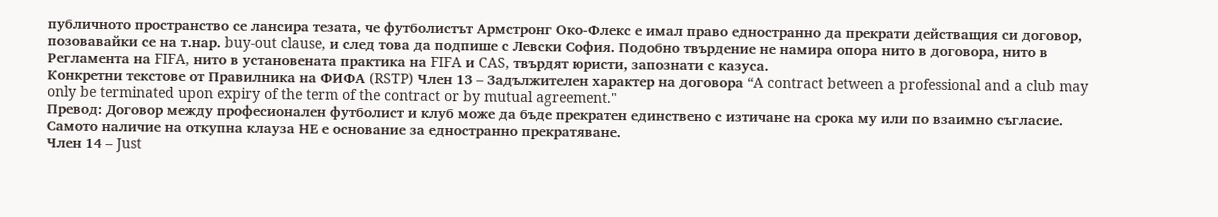публичното пространство се лансира тезата, че футболистът Армстронг Око-Флекс е имал право едностранно да прекрати действащия си договор, позовавайки се на т.нар. buy-out clause, и след това да подпише с Левски София. Подобно твърдение не намира опора нито в договора, нито в Регламента на FIFA, нито в установената практика на FIFA и CAS, твърдят юристи, запознати с казуса.
Конкретни текстове от Правилника на ФИФА (RSTP) Член 13 – Задължителен характер на договора “A contract between a professional and a club may only be terminated upon expiry of the term of the contract or by mutual agreement."
Превод: Договор между професионален футболист и клуб може да бъде прекратен единствено с изтичане на срока му или по взаимно съгласие. Самото наличие на откупна клауза НЕ е основание за едностранно прекратяване.
Член 14 – Just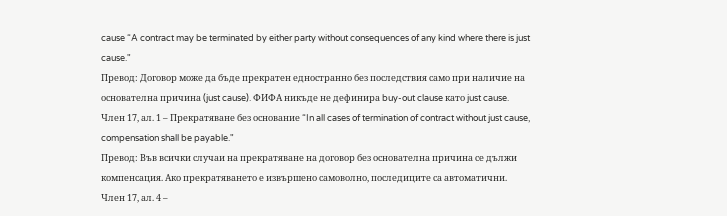cause “A contract may be terminated by either party without consequences of any kind where there is just cause."
Превод: Договор може да бъде прекратен едностранно без последствия само при наличие на основателна причина (just cause). ФИФА никъде не дефинира buy-out clause като just cause.
Член 17, ал. 1 – Прекратяване без основание “In all cases of termination of contract without just cause, compensation shall be payable."
Превод: Във всички случаи на прекратяване на договор без основателна причина се дължи компенсация. Ако прекратяването е извършено самоволно, последиците са автоматични.
Член 17, ал. 4 –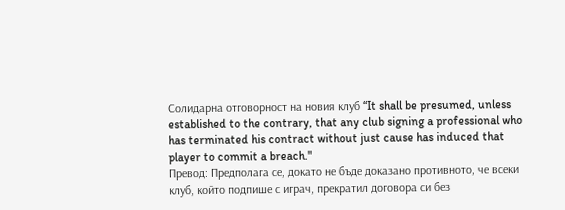Солидарна отговорност на новия клуб “It shall be presumed, unless established to the contrary, that any club signing a professional who has terminated his contract without just cause has induced that player to commit a breach."
Превод: Предполага се, докато не бъде доказано противното, че всеки клуб, който подпише с играч, прекратил договора си без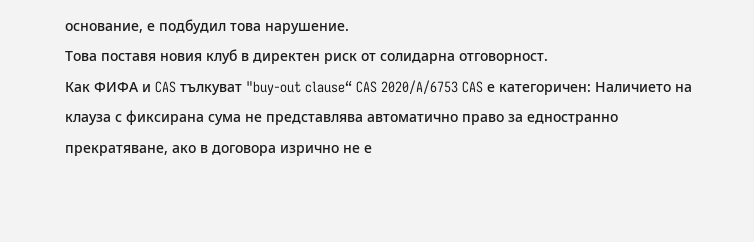основание, е подбудил това нарушение.
Това поставя новия клуб в директен риск от солидарна отговорност.
Как ФИФА и CAS тълкуват "buy-out clause“ CAS 2020/A/6753 CAS е категоричен: Наличието на клауза с фиксирана сума не представлява автоматично право за едностранно прекратяване, ако в договора изрично не е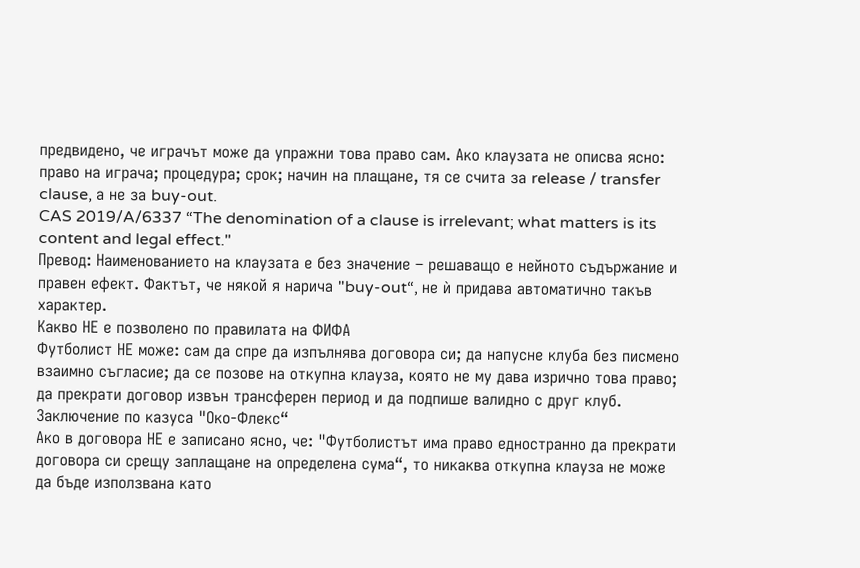предвидено, че играчът може да упражни това право сам. Ако клаузата не описва ясно: право на играча; процедура; срок; начин на плащане, тя се счита за release / transfer clause, а не за buy-out.
CAS 2019/A/6337 “The denomination of a clause is irrelevant; what matters is its content and legal effect."
Превод: Наименованието на клаузата е без значение – решаващо е нейното съдържание и правен ефект. Фактът, че някой я нарича "buy-out“, не ѝ придава автоматично такъв характер.
Какво НЕ е позволено по правилата на ФИФА
Футболист НЕ може: сам да спре да изпълнява договора си; да напусне клуба без писмено взаимно съгласие; да се позове на откупна клауза, която не му дава изрично това право; да прекрати договор извън трансферен период и да подпише валидно с друг клуб.
Заключение по казуса "Око-Флекс“
Ако в договора НЕ е записано ясно, че: "Футболистът има право едностранно да прекрати договора си срещу заплащане на определена сума“, то никаква откупна клауза не може да бъде използвана като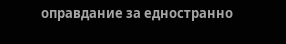оправдание за едностранно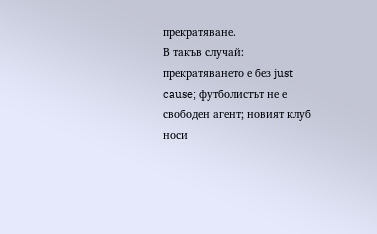прекратяване.
В такъв случай: прекратяването е без just cause; футболистът не е свободен агент; новият клуб носи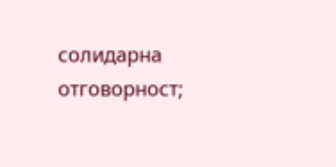солидарна отговорност;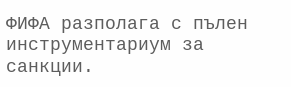ФИФА разполага с пълен инструментариум за санкции.